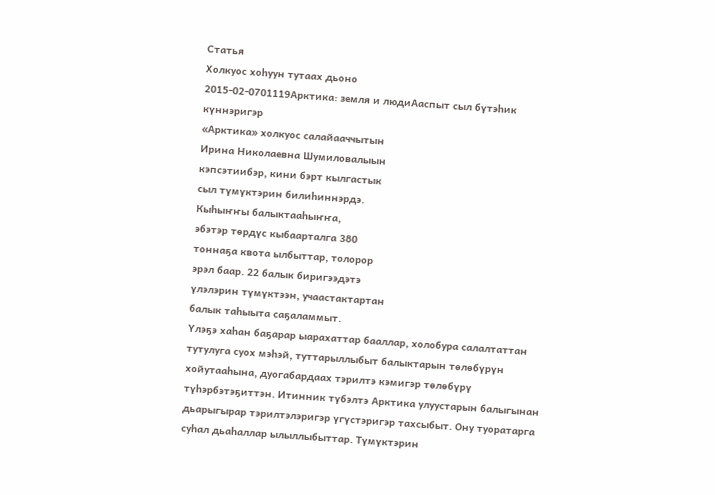Статья
Холкуос хоһуун тутаах дьоно
2015-02-0701119Арктика: земля и людиАаспыт сыл бүтэһик күннэригэр
«Арктика» холкуос салайааччытын
Ирина Николаевна Шумиловалыын
кэпсэтиибэр, кини бэрт кылгастык
сыл түмүктэрин билиһиннэрдэ.
Кыһыҥҥы балыктааһыҥҥа,
эбэтэр төрдүс кыбаарталга 380
тоннаҕа квота ылбыттар, толорор
эрэл баар. 22 балык биригээдэтэ
үлэлэрин түмүктээн, учаастактартан
балык таһыыта саҕаламмыт.
Үлэҕэ хаһан баҕарар ыарахаттар бааллар, холобура салалтаттан тутулуга суох мэһэй, туттарыллыбыт балыктарын төлөбүрүн хойутааһына, дуогабардаах тэрилтэ кэмигэр төлөбүрү түһэрбэтэҕиттэн. Итинник түбэлтэ Арктика улуустарын балыгынан дьарыгырар тэрилтэлэригэр үгүстэригэр тахсыбыт. Ону туоратарга суһал дьаһаллар ылыллыбыттар. Түмүктэрин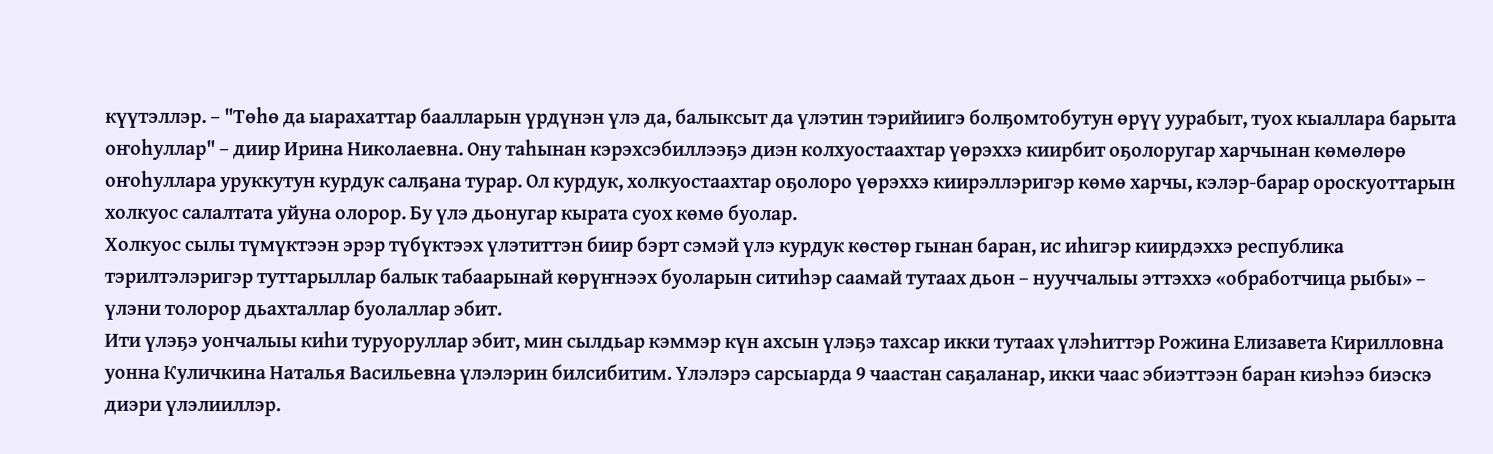күүтэллэр. – "Төһө да ыарахаттар баалларын үрдүнэн үлэ да, балыксыт да үлэтин тэрийиигэ болҕомтобутун өрүү уурабыт, туох кыаллара барыта оҥоһуллар" – диир Ирина Николаевна. Ону таһынан кэрэхсэбиллээҕэ диэн колхуостаахтар үөрэххэ киирбит оҕолоругар харчынан көмөлөрө оҥоһуллара уруккутун курдук салҕана турар. Ол курдук, холкуостаахтар оҕолоро үөрэххэ киирэллэригэр көмө харчы, кэлэр-барар ороскуоттарын холкуос салалтата уйуна олорор. Бу үлэ дьонугар кырата суох көмө буолар.
Холкуос сылы түмүктээн эрэр түбүктээх үлэтиттэн биир бэрт сэмэй үлэ курдук көстөр гынан баран, ис иһигэр киирдэххэ республика тэрилтэлэригэр туттарыллар балык табаарынай көрүҥнээх буоларын ситиһэр саамай тутаах дьон – нууччалыы эттэххэ «обработчица рыбы» – үлэни толорор дьахталлар буолаллар эбит.
Ити үлэҕэ уончалыы киһи туруоруллар эбит, мин сылдьар кэммэр күн ахсын үлэҕэ тахсар икки тутаах үлэһиттэр Рожина Елизавета Кирилловна уонна Куличкина Наталья Васильевна үлэлэрин билсибитим. Үлэлэрэ сарсыарда 9 чаастан саҕаланар, икки чаас эбиэттээн баран киэһээ биэскэ диэри үлэлииллэр.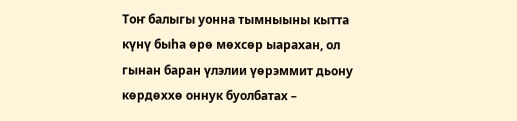Тоҥ балыгы уонна тымныыны кытта күнү быһа өрө мөхсөр ыарахан, ол гынан баран үлэлии үөрэммит дьону көрдөххө оннук буолбатах –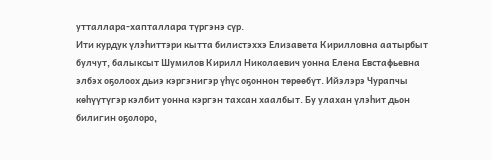утталлара-хапталлара түргэнэ сүр.
Ити курдук үлэһиттэри кытта билистэххэ Елизавета Кирилловна аатырбыт булчут, балыксыт Шумилов Кирилл Николаевич уонна Елена Евстафьевна элбэх оҕолоох дьиэ кэргэнигэр үһүс оҕоннон төрөөбүт. Ийэлэрэ Чурапчы көһүүтүгэр кэлбит уонна кэргэн тахсан хаалбыт. Бу улахан үлэһит дьон билигин оҕолоро,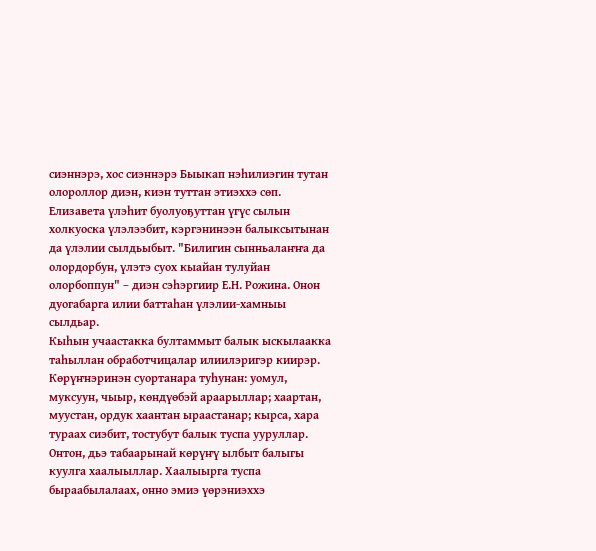сиэннэрэ, хос сиэннэрэ Быыкап нэһилиэгин тутан олороллор диэн, киэн туттан этиэххэ сөп. Елизавета үлэһит буолуоҕуттан үгүс сылын холкуоска үлэлээбит, кэргэнинээн балыксытынан да үлэлии сылдьыбыт. "Билигин сынньалаҥҥа да олордорбун, үлэтэ суох кыайан тулуйан олорбоппун" – диэн сэһэргиир Е.Н. Рожина. Онон дуогабарга илии баттаһан үлэлии-хамныы сылдьар.
Кыһын учаастакка бултаммыт балык ыскылаакка таһыллан обработчицалар илиилэригэр киирэр. Көрүҥнэринэн суортанара туһунан: уомул, муксуун, чыыр, көндүөбэй араарыллар; хаартан, муустан, ордук хаантан ыраастанар; кырса, хара тураах сиэбит, тостубут балык туспа ууруллар. Онтон, дьэ табаарынай көрүҥү ылбыт балыгы куулга хаалыыллар. Хаалыырга туспа быраабылалаах, онно эмиэ үөрэниэххэ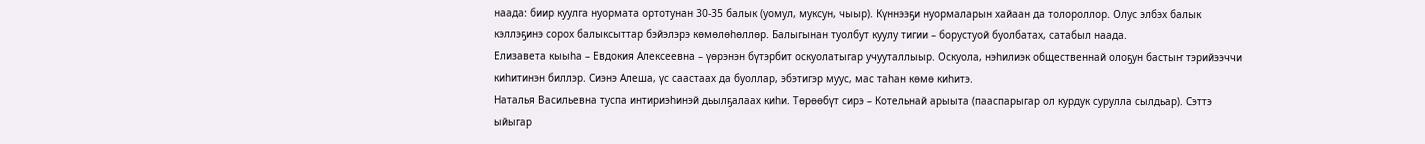наада: биир куулга нуормата ортотунан 30-35 балык (уомул, муксун, чыыр). Күннээҕи нуормаларын хайаан да толороллор. Олус элбэх балык кэллэҕинэ сорох балыксыттар бэйэлэрэ көмөлөһөллөр. Балыгынан туолбут куулу тигии – борустуой буолбатах, сатабыл наада.
Елизавета кыыһа – Евдокия Алексеевна – үөрэнэн бүтэрбит оскуолатыгар учууталлыыр. Оскуола, нэһилиэк общественнай олоҕун бастыҥ тэрийээччи киһитинэн биллэр. Сиэнэ Алеша, үс саастаах да буоллар, эбэтигэр муус, мас таһан көмө киһитэ.
Наталья Васильевна туспа интириэһинэй дьылҕалаах киһи. Төрөөбүт сирэ – Котельнай арыыта (пааспарыгар ол курдук сурулла сылдьар). Сэттэ ыйыгар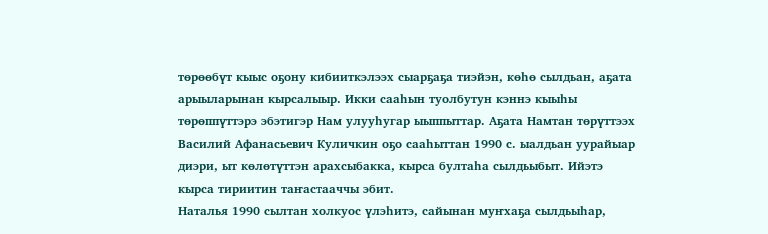төрөөбүт кыыс оҕону кибииткэлээх сыарҕаҕа тиэйэн, көһө сылдьан, аҕата арыыларынан кырсалыыр. Икки сааһын туолбутун кэннэ кыыһы төрөппүттэрэ эбэтигэр Нам улууһугар ыыппыттар. Аҕата Намтан төрүттээх Василий Афанасьевич Куличкин оҕо сааһыттан 1990 с. ыалдьан уурайыар диэри, ыт көлөтүттэн арахсыбакка, кырса бултаһа сылдьыбыт. Ийэтэ кырса тириитин таҥастааччы эбит.
Наталья 1990 сылтан холкуос үлэһитэ, сайынан муҥхаҕа сылдьыһар,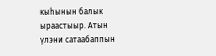кыһынын балык ыраастыыр. Атын үлэни сатаабаппын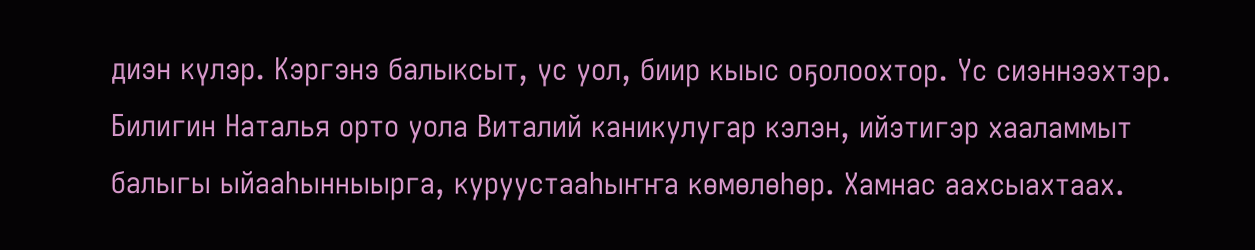диэн күлэр. Кэргэнэ балыксыт, үс уол, биир кыыс оҕолоохтор. Үс сиэннээхтэр.
Билигин Наталья орто уола Виталий каникулугар кэлэн, ийэтигэр хааламмыт балыгы ыйааһынныырга, куруустааһыҥҥа көмөлөһөр. Хамнас аахсыахтаах.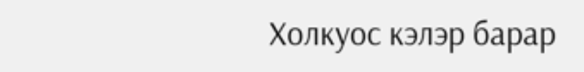Холкуос кэлэр барар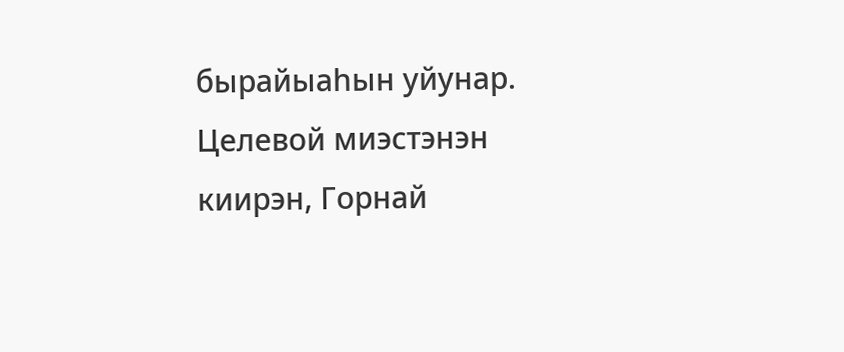бырайыаһын уйунар. Целевой миэстэнэн киирэн, Горнай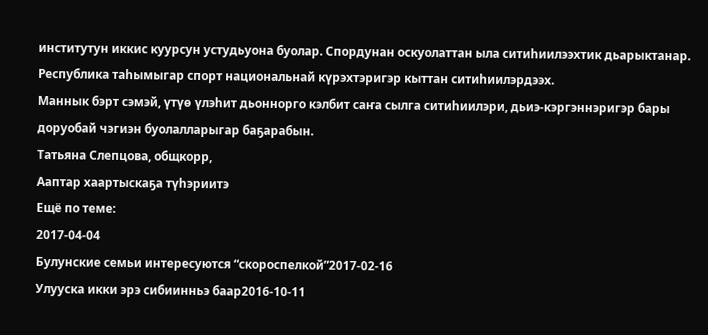институтун иккис куурсун устудьуона буолар. Спордунан оскуолаттан ыла ситиһиилээхтик дьарыктанар. Республика таһымыгар спорт национальнай күрэхтэригэр кыттан ситиһиилэрдээх.
Маннык бэрт сэмэй, үтүө үлэһит дьоннорго кэлбит саҥа сылга ситиһиилэри, дьиэ-кэргэннэригэр бары доруобай чэгиэн буолалларыгар баҕарабын.
Татьяна Слепцова, общкорр,
Ааптар хаартыскаҕа түһэриитэ
Ещё по теме:
2017-04-04
Булунские семьи интересуются “скороспелкой”2017-02-16
Улууска икки эрэ сибиинньэ баар2016-10-11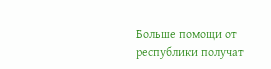Больше помощи от республики получат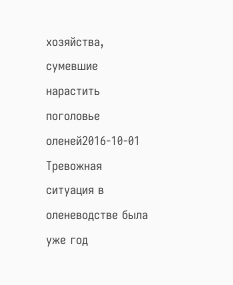хозяйства, сумевшие нарастить поголовье оленей2016-10-01
Тревожная ситуация в оленеводстве была уже год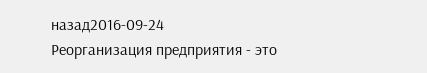назад2016-09-24
Реорганизация предприятия - это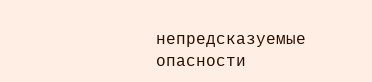непредсказуемые опасности